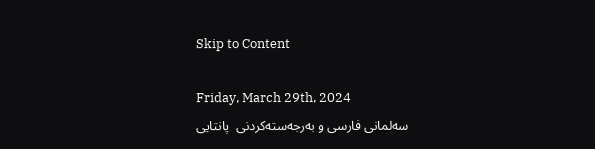Skip to Content

Friday, March 29th, 2024
سه‌لمانی فارسی و به‌رجه‌سته‌کردنی  پانتایی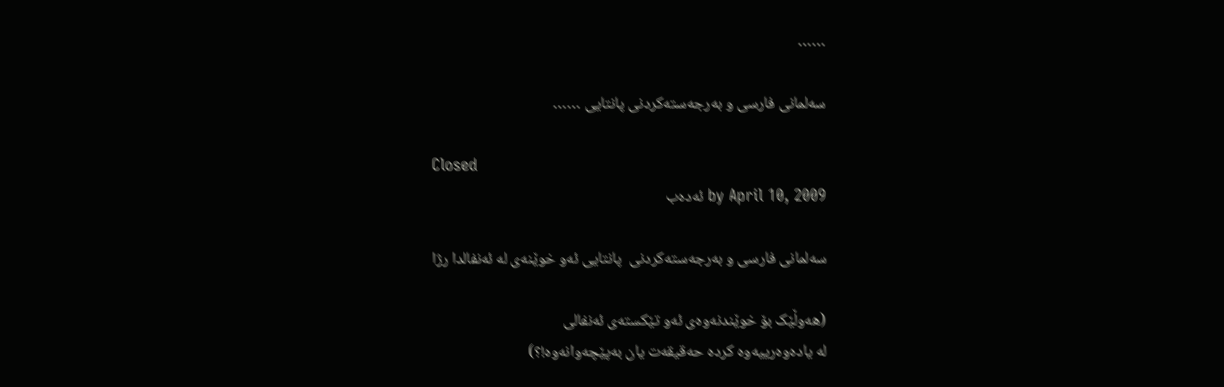……

سه‌لمانی فارسی و به‌رجه‌سته‌کردنی پانتایی ……

Closed
by April 10, 2009 ئەدەب

سه‌لمانی فارسی و به‌رجه‌سته‌کردنی  پانتایی ئه‌و خوێنه‌ی له‌ ئه‌نفالدا رژا

(هه‌وڵێک بۆ خوێندنه‌وه‌ی ئه‌و تێکسته‌ی ئه‌نفالی
له‌ یاده‌وه‌رییه‌وه‌ کرده‌ حه‌قیقه‌ت یان به‌پێچه‌وانه‌وه!؟‌)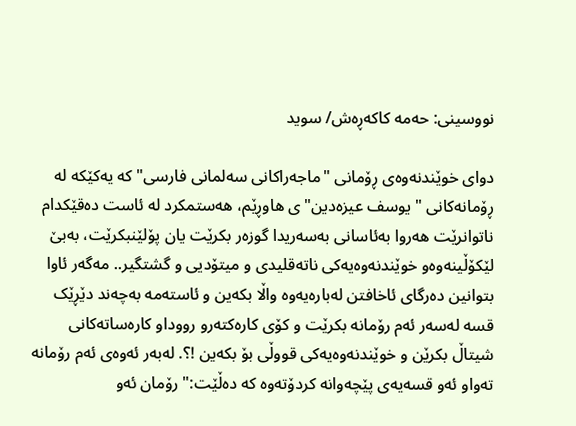نووسینی: حه‌مه‌ کاکه‌ڕه‌ش/ سوید

دوای خوێندنه‌وه‌ی ڕۆمانی "ماجه‌راکانی سه‌لمانی فارسی" که‌ یه‌کێکه‌ له‌ ڕۆمانه‌کانی "یوسف عیزه‌دین"ی هاوڕێم، هه‌ستمکرد له‌ ئاست ده‌قێکدام ناتوانرێت هه‌روا به‌ئاسانی به‌سه‌ریدا گوزه‌ر بکرێت یان پۆلێنبکرێت، به‌بێ لێکۆڵینه‌وه‌و خوێندنه‌وه‌یه‌کی ناته‌قلیدی و میتۆدیی و گشتگیر.. مه‌گه‌ر ئاوا بتوانین ده‌رگای ئاخافتن له‌باره‌یه‌وه‌ واڵا بکه‌ین و ئاسته‌مه‌ به‌چه‌ند دێڕێک قسه‌ له‌سه‌ر ئه‌م رۆمانه ‌بکرێت و کۆی کاره‌کته‌رو رووداو کاره‌ساته‌کانی شیتاڵ بکرێن و خوێندنه‌وه‌یه‌کی قووڵی بۆ بکه‌ین‌ !؟. له‌به‌ر ئه‌وه‌ی ئه‌م رۆمانه‌ ته‌واو ئه‌و قسه‌یه‌ی پێچه‌وانه‌ کردۆته‌وه‌ که‌ ده‌ڵێت:" رۆمان ئه‌و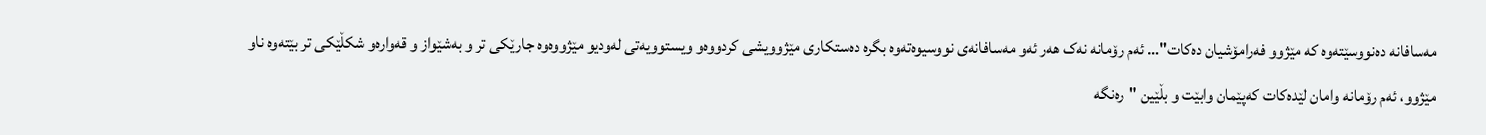مه‌سافانه‌ ده‌نووسێته‌وه‌ که‌ مێژوو فه‌رامۆشیان ده‌کات"… ئه‌م رۆمانه‌ نه‌ک هه‌ر ئه‌و مه‌سافانه‌ی نووسیوه‌ته‌وه‌ بگره‌ ده‌ستکاری مێژوویشی کردووه‌و ویستوویه‌تی له‌ودیو مێژووه‌وه‌ جارێکی تر و به‌شێواز و قه‌واره‌و شکڵێکی تر بێته‌وه‌ ناو مێژوو، ئه‌م رۆمانه‌ وامان لێده‌کات که‌پێمان وابێت و بڵێین "ره‌نگه‌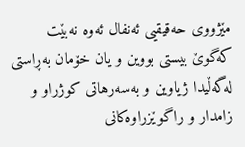مێژووی حه‌قیقیی ئه‌نفال ئه‌وه‌ نه‌بێت که‌گوێ بیستی بووین و یان خۆمان به‌ڕاستی له‌گه‌ڵیدا ژیاوین و به‌سه‌رهاتی کوژراو و زامدار و راگوێزراوه‌کانی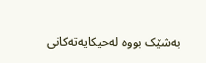به‌شێک بووه‌ له‌حیکایه‌ته‌کانی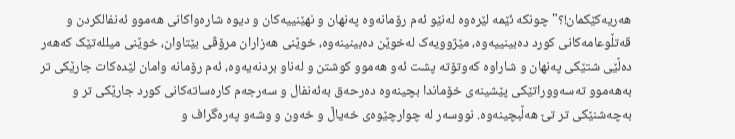هه‌ریه‌کێکمان!؟" چونکه‌ ئێمه‌ لێره‌وه‌ له‌نێو ئه‌م رۆمانه‌وه‌ په‌نهان و نهێنییه‌کان و دیوه‌ شاره‌واکانی هه‌موو ئه‌نفالکردن و قه‌تڵوعامه‌کانی کورد ده‌بینییه‌وه‌، مێژوویه‌ک له‌خوێن ده‌بینینه‌وه‌، خوێنی هه‌زاران مرۆڤی بێتاوان، خوێنی میلله‌تێک که‌هه‌ر ده‌ڵێی شتێکی په‌نهان و شاراوه‌ که‌وتۆته‌ پشت ئه‌و هه‌موو کوشتن و له‌ناو بردنه‌یه‌وه‌، ئه‌م رۆمانه‌ وامان لێده‌کات جارێکی تر به‌هه‌موو ته‌سه‌ووراتێکی پێشینه‌ی خۆماندا بچینه‌وه‌ ده‌رحه‌ق به‌ئه‌نفال و سه‌رجه‌م کاره‌ساته‌کانی کورد جارێکی تر و به‌چه‌شنێکی تر تێ هه‌ڵبچینه‌وه‌. نووسه‌ر‌ له‌ چوارچێوه‌ی خه‌یاڵ و خه‌ون و وشه‌و په‌ره‌گراف و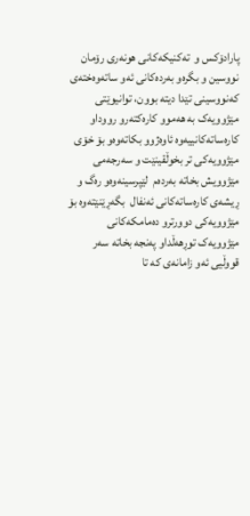پارادۆکس و  ته‌کنیکه‌کانی هونه‌ری رۆمان نووسین و بگره‌و به‌رده‌کانی ئه‌و ساته‌وه‌خته‌ی که‌نووسینی تێدا دیته‌ بوون، توانیوێتی مێژوویه‌ک به‌ هه‌موو کاره‌کته‌رو رووداو کاره‌ساته‌کانییه‌وه‌ ئاوه‌ژوو بکاته‌وه‌و بۆ خۆی مێژوویه‌کی تر بخوڵقینێت و سه‌رجه‌می مێژوویش بخاته‌ به‌رده‌م  لێپرسینه‌وه‌و ره‌گ و ڕیشه‌ی کاره‌ساته‌کانی ئه‌نفال  بگه‌ڕێنێته‌وه‌ بۆ مێژوویه‌کی دوورترو ده‌مامکه‌کانی مێژوویه‌ک توڕهه‌ڵداو په‌نجه‌ بخاته‌ سه‌ر قووڵیی ئه‌و زامانه‌ی که‌ تا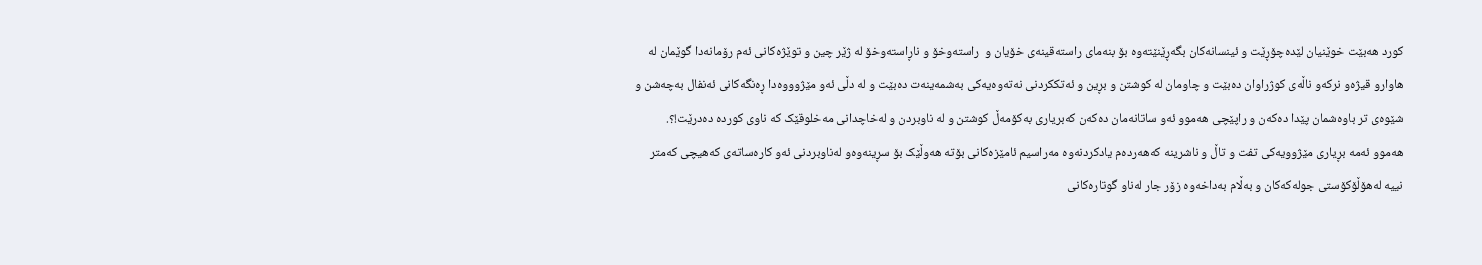کورد هه‌بێت خوێنیان لێده‌چۆڕێت و ئینسانه‌کان بگه‌ڕێنێته‌وه‌ بۆ بنه‌مای راسته‌قینه‌ی خۆیان و  راسته‌وخۆ و ناڕاسته‌وخۆ له‌ ژێر چین و توێژه‌کانی ئه‌م رۆمانه‌دا گوێمان له‌ هاوارو قیژه‌و نرکه‌و ناڵه‌ی کوژراوان ده‌بێت و چاومان له‌ کوشتن و بڕین و ئه‌تککردنی نه‌ته‌وه‌یه‌کی به‌شمه‌ینه‌ت ده‌بێت و له‌ دڵی ئه‌و مێژوووه‌دا ڕه‌نگه‌کانی ئه‌نفال به‌چه‌شن و شێوه‌ی تر باوه‌شمان پێدا ده‌که‌ن و راپێچی هه‌موو ئه‌و ساتانه‌مان ده‌که‌ن که‌بریاری به‌کۆمه‌ڵ کوشتن و له‌ ناوبردن و له‌خاچدانی مه‌خلوقێک که‌ ناوی کورده‌ ده‌درێت!؟. هه‌موو ئه‌مه‌ بڕیاری مێژوویه‌کی تفت و تاڵ و ناشرینه‌‌ که‌هه‌رده‌م یادکردنه‌وه مه‌راسیم ئامێزه‌کانی بۆته‌ هه‌وڵێک بۆ سڕینه‌وه‌و له‌ناوبردنی ئه‌و کاره‌ساته‌ی که‌هیچی که‌متر نییه‌ له‌هۆڵۆكۆستی جوله‌که‌کان و به‌ڵام به‌داخه‌وه‌ زۆر جار له‌ناو گوتاره‌کانی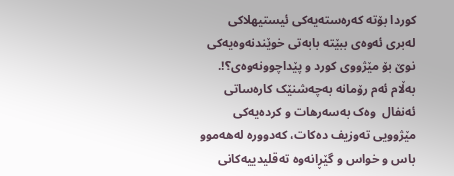کوردا بۆته‌ که‌ره‌سته‌یه‌کی ئیستیهلاکی له‌بری ئه‌وه‌ی ببێته‌ بابه‌تی خوێندنه‌وه‌یه‌کی نوێ بۆ مێژووی کورد و پێداچوونه‌وه‌ی؟!.
به‌ڵام ئه‌م رۆمانه‌ به‌چه‌شنێک کاره‌ساتی ئه‌نفال  وه‌ک به‌سه‌رهات و کرده‌یه‌کی مێژوویی ته‌وزیف ده‌کات، که‌دووره‌ له‌هه‌موو باس و خواس و گێڕانه‌وه‌ ته‌قلیدییه‌کانی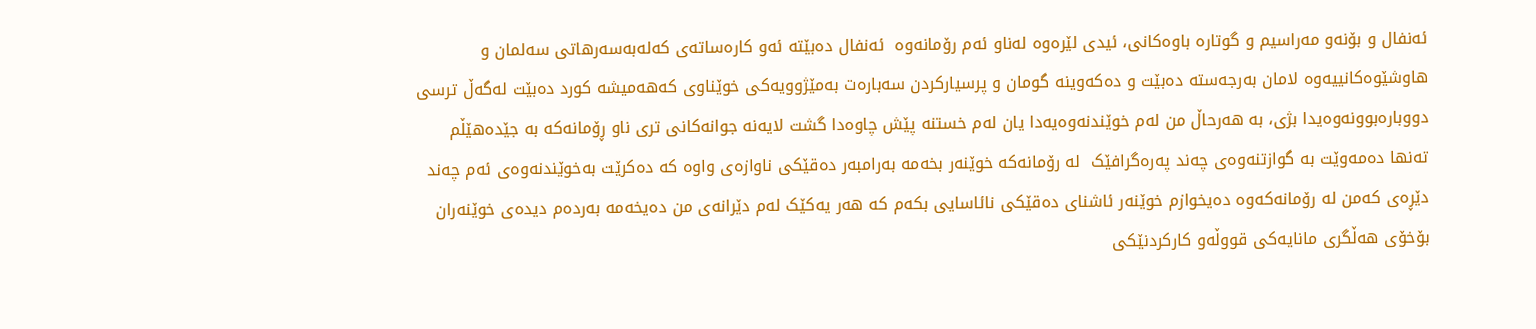ئه‌نفال و بۆنه‌و مه‌راسیم و گوتاره‌ باوه‌کانی، ئیدی لێره‌وه‌ له‌ناو ئه‌م رۆمانه‌وه‌  ئه‌نفال ده‌بێته‌ ئه‌و کاره‌ساته‌ی که‌له‌به‌سه‌رهاتی‌ سه‌لمان و هاوشێوه‌کانییه‌وه‌ لامان به‌رجه‌سته‌ ده‌بێت و ده‌که‌وینه‌ گومان و پرسیارکردن سه‌باره‌ت به‌مێژوویه‌کی خوێناوی که‌هه‌میشه‌ کورد ده‌بێت له‌گه‌ڵ ترسی دووباره‌بوونه‌وه‌یدا بژی، بە هەرحاڵ من لەم خوێندنه‌وه‌یه‌دا یان له‌م خستنه‌ پێش چاوه‌دا گشت لایەنە جوانەكانى تری ناو ڕۆمانەكە بە جێدەهێڵم تەنها دەمەوێت به‌ گوازتنه‌وه‌ی چه‌ند په‌ره‌گرافێک  له‌ رۆمانه‌که‌ خوێنه‌ر بخه‌مه‌ به‌رامبه‌ر ده‌قێکی ناوازه‌ی واوه‌ که‌ ده‌کرێت به‌خوێندنه‌وه‌ی ئه‌م چه‌ند دێڕه‌ی که‌من له‌ رۆمانه‌که‌وه‌ ده‌یخوازم خوێنه‌ر ئاشنای ده‌قێکی نائاسایی بکه‌م که‌ هه‌ر یه‌کێک له‌م دێرانه‌ی من ده‌یخه‌مه‌ به‌رده‌م دیده‌ی خوێنه‌ران بۆخۆی هه‌ڵگری مانایه‌کی قووڵه‌و کارکردنێکی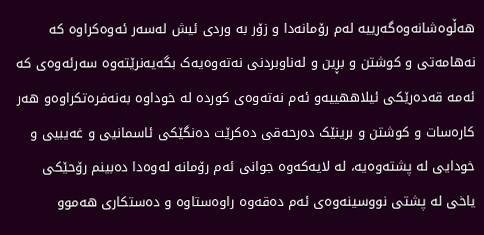هه‌ڵوه‌شانه‌وه‌گه‌رییه‌‌ له‌م رۆمانه‌دا و زۆر به‌ وردی ئیش له‌سه‌ر ئه‌وه‌کراوه‌ که‌ نه‌هامه‌تی و کوشتن و بڕین و له‌ناوبردنی نه‌ته‌وه‌یه‌ک بگه‌یه‌نرێته‌وه‌ سه‌رئه‌وه‌ی که‌ ئه‌مه‌ قه‌ده‌رێکی ئیلاههییه‌و ‌ئه‌م نه‌ته‌وه‌ی کورده‌ له‌ خوداوه‌ به‌نه‌فره‌تکراوه‌و هه‌ر کاره‌سات و کوشتن و برینێک ده‌رحه‌قی ده‌کرێت ده‌نگێکی ئاسمانیی و غه‌یبیی و خودایی له‌ پشته‌وه‌یه‌، له‌ لایه‌که‌وه‌ جوانی ئه‌م رۆمانه‌ له‌وه‌دا ده‌بینم رۆحێکی یاخی له‌ پشتی نووسینه‌وه‌ی ئه‌م ده‌قه‌وه‌ راوه‌ستاوه‌ و ده‌ستکاری هه‌موو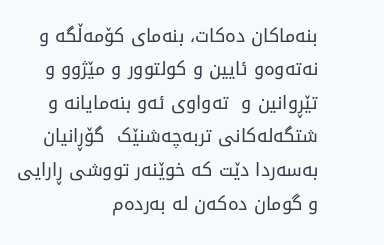بنه‌ماکان ده‌کات، بنه‌مای کۆمه‌ڵگه‌ و نه‌ته‌وه‌و ئایین و کولتوور و مێژوو و تێڕوانین و  ته‌واوی ئه‌و بنه‌مایانه و شتگه‌له‌کانی تربه‌چه‌شنێک ‌ گۆڕانیان به‌سه‌ردا دێت که‌ خوێنه‌ر تووشی ڕارایی و گومان ده‌که‌ن له‌ به‌رده‌م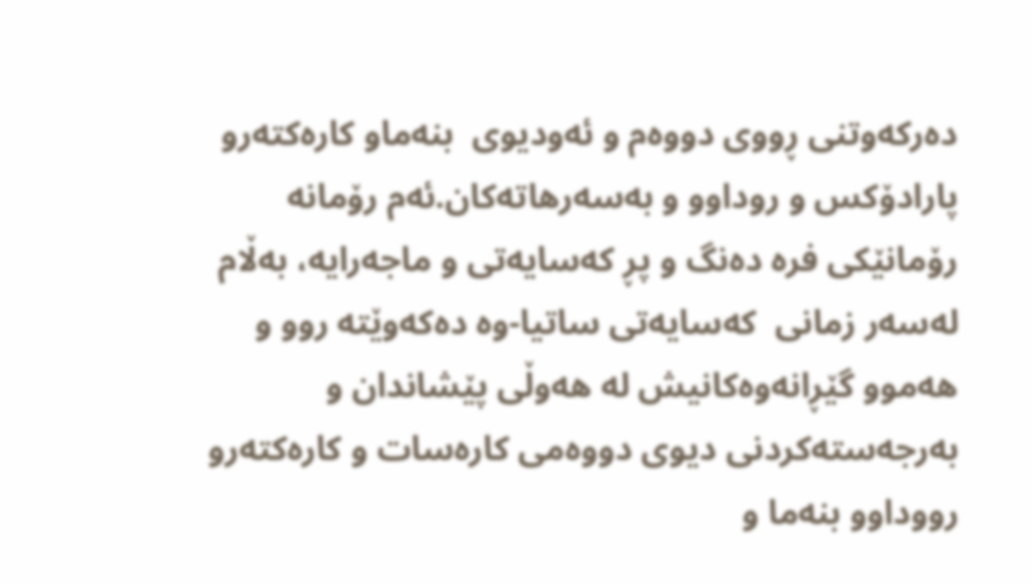ده‌رکه‌وتنی ڕووی دووه‌م و ئه‌ودیوی  بنه‌ماو کاره‌کته‌ر‌و پارادۆکس و روداوو و به‌سه‌رهاته‌کان.ئه‌م رۆمانه‌ رۆمانێکی فره‌ ده‌نگ و پڕ که‌سایه‌تی و ماجه‌رایه‌،‌ به‌ڵام له‌سه‌ر زمانی  که‌سایه‌تی ساتیا-وه‌ ده‌که‌وێته‌ روو و  هه‌موو گێڕانه‌وه‌کانیش له‌ هه‌وڵی پێشاندان و به‌رجه‌سته‌کردنی دیوی دووه‌می کاره‌سات و کاره‌کته‌رو رووداوو بنه‌ما و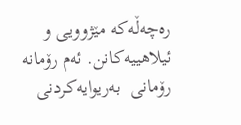ره‌چه‌ڵه‌که‌ مێژوویی و ئیلاهییه‌کانن. ئه‌م رۆمانه‌ رۆمانی  به‌ریوایه‌کردنی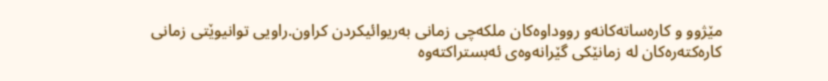مێژوو و کاره‌ساته‌کانه‌و رووداوه‌کان ملکه‌چی زمانی به‌ریوائیکردن کراون.راویی توانیوێتی زمانی کاره‌کته‌ره‌کان له‌ زمانێکی گێرانه‌وه‌ی ئه‌بستراکته‌وه‌‌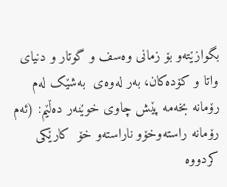بگوازێته‌و بۆ زمانی وه‌سف و گوتار و دنیای واتا و کۆده‌کان، به‌ر له‌وه‌ی  به‌شێک له‌م رۆمانه‌ بخه‌مه‌ پێش چاوی خوێنه‌ر ده‌ڵێم: (ئه‌م رۆمانه‌ راسته‌وخۆو ناراسته‌و خۆ  کارێکی کردووه‌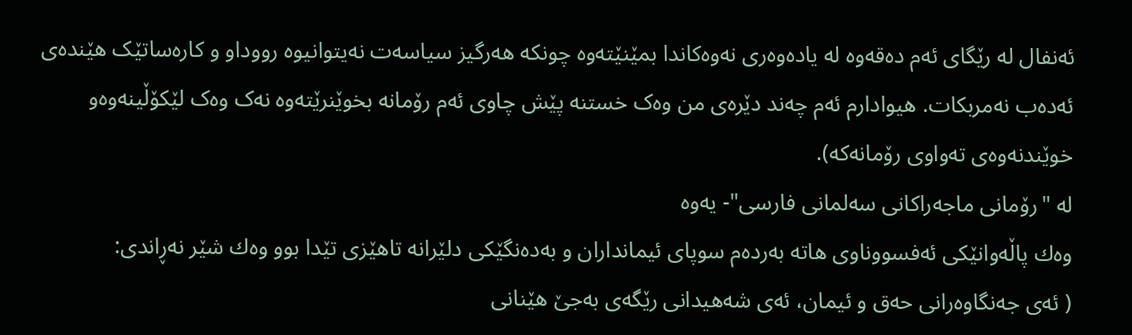ئه‌نفال له‌ رێگای ئه‌م ده‌قه‌وه‌ له‌ یاده‌وه‌ری نه‌وه‌کاندا بمێنێته‌وه‌ چونکه‌ هه‌رگیز سیاسه‌ت نه‌یتوانیوه‌ رووداو و کاره‌ساتێک هێنده‌ی ئه‌ده‌ب نه‌مربکات. هیوادارم ئه‌م چه‌ند دێره‌ی من وه‌ک خستنه‌ پێش چاوی ئه‌م رۆمانه‌ بخوێنرێته‌وه‌ نه‌ک وه‌ک لێکۆڵینه‌وه‌و خوێندنه‌وه‌ی ته‌واوی رۆمانه‌که‌).
له‌ "رۆمانی ماجه‌راکانی سه‌لمانی فارسی"- یه‌وه‌
وه‌ك پاڵه‌وانێكى ئه‌فسووناوى هاته‌ به‌رده‌م سوپاى ئیمانداران و به‌ده‌نگێكى دلێرانه‌ تاهێزى تێدا بوو وه‌ك شێر نه‌ڕاندى:
( ئه‌ى جه‌نگاوه‌رانى حه‌ق و ئیمان، ئه‌ى شه‌هیدانى رێگه‌ى به‌جێ هێنانى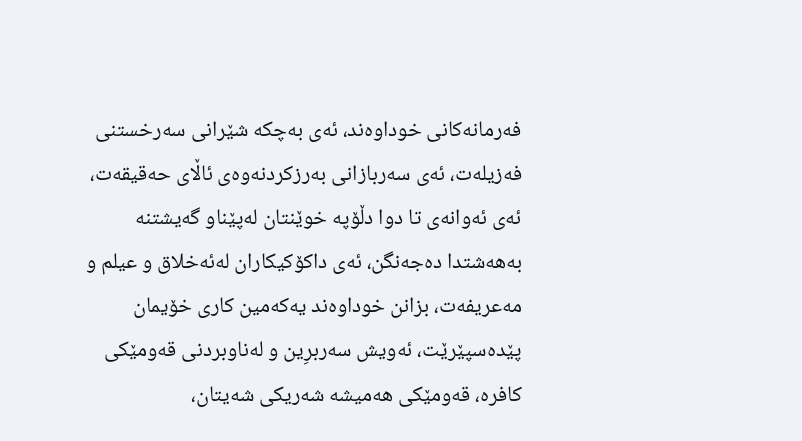فه‌رمانه‌كانى خوداوه‌ند، ئه‌ى به‌چكه‌ شێرانى سه‌رخستنى فه‌زیله‌ت، ئه‌ى سه‌ربازانى به‌رزكردنه‌وه‌ى ئاڵاى حه‌قیقه‌ت، ئه‌ى ئه‌وانه‌ى تا دوا دڵۆپه‌ خوێنتان له‌پێناو گه‌یشتنه‌ به‌هه‌شتدا ده‌جه‌نگن، ئه‌ى داكۆكیكاران له‌ئه‌خلاق و عیلم و مه‌عریفه‌ت، بزانن خوداوه‌ند یه‌كه‌مین كارى خۆیمان پێده‌سپێرێت، ئه‌ویش سه‌ربرِین و له‌ناوبردنى قه‌ومێكى كافره‌، قه‌ومێكى هه‌میشه‌ شه‌ریكى شه‌یتان،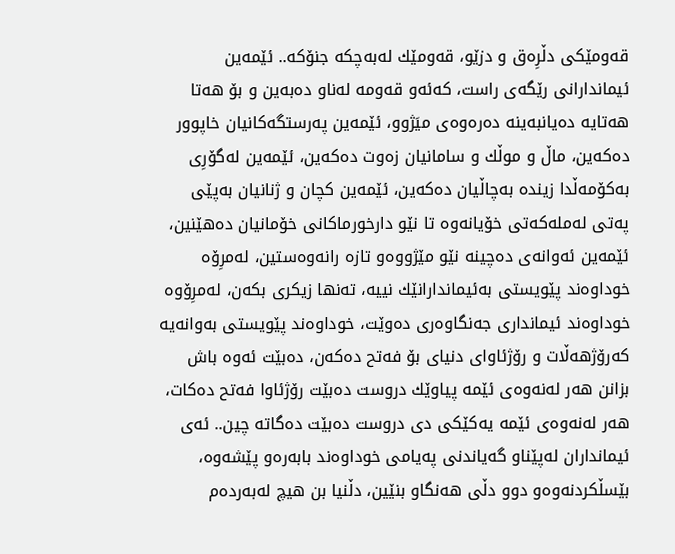قه‌ومێكى دڵرِه‌ق و دزێو، قه‌ومێك له‌به‌چكه‌ جنۆكه‌.. ئێمه‌ین ئیماندارانى رێگه‌ى راست، كه‌ئه‌و قه‌ومه‌ له‌ناو ده‌به‌ین و بۆ هه‌تا هه‌تایه‌ ده‌یانبه‌ینه‌ ده‌ره‌وه‌ى میَژوو، ئێمه‌ین په‌رستگه‌كانیان خاپوور ده‌كه‌ین، ماڵ و موڵك و سامانیان زه‌وت ده‌كه‌ین، ئێمه‌ین له‌گۆرِى به‌كۆمه‌ڵدا زینده‌ به‌چاڵیان ده‌كه‌ین، ئێمه‌ین كچان و ژنانیان به‌پێى په‌تى له‌مله‌كه‌تى خۆیانه‌وه‌ تا نێو دارخورماكانى خۆمانیان ده‌هێنین، ئێمه‌ین ئه‌وانه‌ى ده‌چینه‌ نێو مێژووه‌و تازه‌ رانه‌وه‌ستین، له‌مرِۆه‌ خوداوه‌ند پێویستى به‌ئیماندارانێك نییه‌، ته‌نها زیكرى بكه‌ن، له‌مرِۆوه‌ خوداوه‌ند ئیماندارى جه‌نگاوه‌رى ده‌وێت، خوداوه‌ند پێویستى به‌وانه‌یه‌ كه‌رۆژهه‌ڵات و رۆژئاواى دنیاى بۆ فه‌تح ده‌كه‌ن، ده‌بێت ئه‌وه‌ باش بزانن هه‌ر له‌نه‌وه‌ى ئێمه‌ پیاوێك دروست ده‌بێت رۆژئاوا فه‌تح ده‌كات، هه‌ر له‌نه‌وه‌ى ئێمه‌ یه‌كێكى دى دروست ده‌بێت ده‌گاته‌ چین.. ئه‌ى ئیمانداران له‌پێناو گه‌یاندنى په‌یامى خوداوه‌ند بابه‌ره‌و پێشه‌وه‌، بێسڵكردنه‌وه‌و دوو دڵى هه‌نگاو بنێین، دڵنیا بن هیچ له‌به‌رده‌م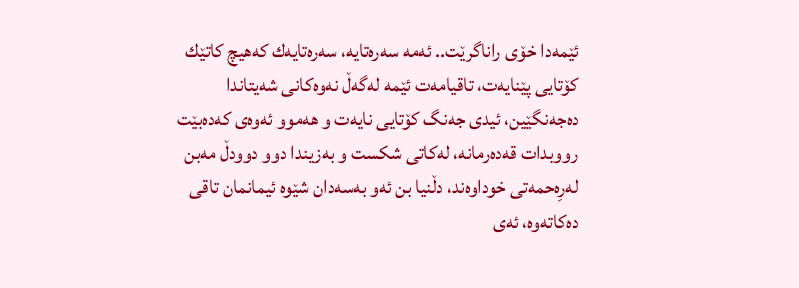ئێمه‌دا خۆى راناگرێت.. ئه‌مه‌ سه‌ره‌تایه‌، سه‌ره‌تایه‌ك كه‌هیچ كاتێك كۆتایى پێنایه‌ت، تاقیامه‌ت ئێمه‌ له‌گه‌ڵ نه‌وه‌كانى شه‌یتاندا ده‌جه‌نگێین، ئیدى جه‌نگ كۆتایى نایه‌ت و هه‌موو ئه‌وه‌ى كه‌ده‌بێت رووبدات قه‌ده‌رمانه‌، له‌كاتى شكست و به‌زیندا دوو دوودڵ مه‌بن له‌رِه‌حمه‌تى خوداوه‌ند، دڵنیا بن ئه‌و به‌سه‌دان شێوه‌ ئیمانمان تاقى ده‌كاته‌وه‌، ئه‌ى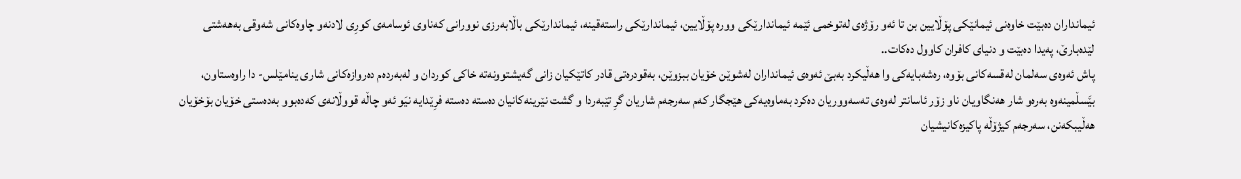ئیمانداران ده‌بێت خاوه‌نى ئیمانێكى پۆڵایین بن تا ئه‌و رۆژه‌ى له‌توخمى ئێمه‌ ئیماندارێكى ووره‌ پۆڵایین، ئیماندارێكى راسته‌قینه‌، ئیماندارێكى باڵابه‌رزى نوورانى كه‌ناوى ئوسامه‌ى كورِى لادنه‌و چاوه‌كانى شه‌وقى به‌هه‌شتى لێده‌بارێ، په‌یدا ده‌بێت و دنیاى كافران كاوول ده‌كات..
پاش ئه‌وه‌ى سه‌لمان له‌قسه‌كانى بۆوه‌، ره‌شه‌بایه‌كى وا هه‌ڵیكرد به‌بێ ئه‌وه‌ى ئیمانداران له‌شوێن خۆیان ببزوێن، به‌قودره‌تى قادر كاتێكیان زانى گه‌یشتوونه‌ته‌ خاكى كوردان و له‌به‌رده‌م ده‌روازه‌كانى شارى ینامێلس- دا راوه‌ستاون، بێَسڵمینه‌وه‌ به‌ره‌و شار هه‌نگاویان ناو زۆر ئاسانتر له‌وه‌ى ته‌سه‌ووریان ده‌كرد به‌ماوه‌یه‌كى هێجگار كه‌م سه‌رجه‌م شاریان گرِ تێبه‌ردا و گشت نێرینه‌كانیان ده‌سته‌ ده‌سته‌ فرِێدایه‌ نیَو ئه‌و چاڵه‌ قووڵانه‌ى كه‌ده‌بوو به‌ده‌ستى خۆیان بۆخۆیان هه‌ڵیبكه‌نن، سه‌رجه‌م كیژۆڵه‌ پاكیزه‌كانیشیان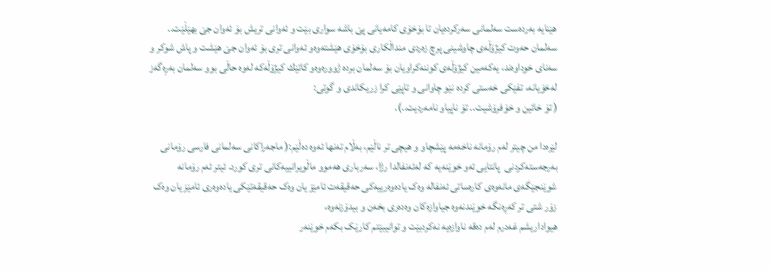هێنایه‌ به‌رده‌ست سه‌لمانى سه‌ركرده‌یان تا بۆخۆى كامه‌یانى پێ باشه‌ سواری بێت و ئه‌وانى تریش بۆ ئه‌وان جێ بهێڵێت.. سه‌لمان حه‌وت كیژۆڵه‌ى چاوشینى پرچ زه‌ردى منداڵكارى بۆخۆى هێشته‌وه‌و ئه‌وانى ترى بۆ ئه‌وان جێ هێشت و پاش شوكر و سه‌ناى خوداوه‌ند، یه‌كه‌مین كیژۆڵه‌ى كوننه‌كراویان بۆ سه‌لمان برده‌ ژووره‌وه‌و كاتێك كیژۆڵه‌كه‌ له‌وه‌ حاڵى بوو سه‌لمان به‌رِه‌گه‌ز له‌خۆیانه‌، تفێكى خه‌ستى كرده‌ نێو چاوانى و تاپێى كرا زریكاندى و گوتى:
( تۆ خائین و خۆفرۆشیت.. تۆ ناپیاو نامه‌ردیت..).

لێره‌دا من چیتر له‌م رۆمانه‌ ناخه‌مه ‌پێشچاو و هیچی تر ناڵێم، به‌ڵام ته‌نها ئه‌وه‌ ده‌ڵێم:( ماجه‌راکانی سه‌لمانی فارسی رۆمانی به‌رجه‌سته‌کردنی  پانتایی ئه‌و خوێنه‌یه‌ که‌ له‌ئه‌نفالدا رژا، سه‌رباری هه‌موو ماڵویرانییه‌کانی تری کورد. ئیتر ئه‌م رۆمانه‌ شوێنجێگه‌ی مانه‌وه‌ی کاره‌ساتی ئه‌نفاله‌ وه‌ک یاده‌وه‌رییه‌کی حه‌قیقه‌ت ئامێز یان وه‌ک حه‌قیقه‌تێکی یاده‌وه‌ری ئامێز یان وه‌ک زۆر شتی تر که‌ڕه‌نگه‌ خوێندنه‌وه‌ جیاوازه‌کان وه‌ده‌ری بخه‌ن و بیدۆزنه‌وه‌،
هیواداریشم غه‌درم له‌م ده‌قه‌ ناوازه‌یه‌ نه‌کردبێت و توانیبێتم کارێک بکه‌م خوێنه‌ر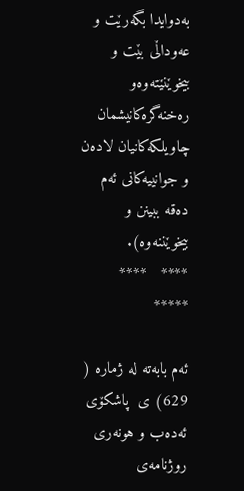به‌دوایدا بگه‌رێت و عه‌وداڵی بێت و بیخوێنێته‌وه‌و ره‌خنه‌گره‌کانیشمان چاویلکه‌کانیان لاده‌ن و جوانییه‌کانی ئه‌م ده‌قه‌ ببینن و بیخوێننه‌وه‌).
****   ****  *****

ئه‌م بابه‌ته‌ له‌ ژماره‌ ( 629) ی  پاشکۆی ئه‌ده‌ب و هونه‌ری روژنامه‌ی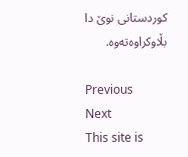کوردستانی نوێ دا بڵاوکراوه‌ته‌وه‌.

Previous
Next
This site is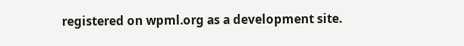registered on wpml.org as a development site.